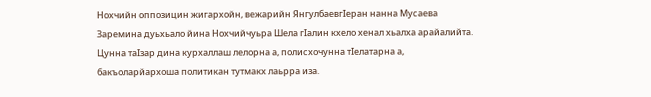Нохчийн оппозицин жигархойн, вежарийн ЯнгулбаевгIеран нанна Мусаева Заремина дуьхьало йина Нохчийчуьра Шела гIалин кхело хенал хьалха арайалийта. Цунна таIзар дина курхаллаш лелорна а, полисхочунна тIелатарна а, бакъоларйархоша политикан тутмакх лаьрра иза.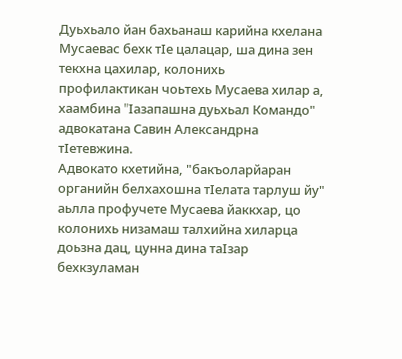Дуьхьало йан бахьанаш карийна кхелана Мусаевас бехк тIе цалацар, ша дина зен текхна цахилар, колонихь профилактикан чоьтехь Мусаева хилар а, хаамбина "Iазапашна дуьхьал Командо" адвокатана Савин Александрна тIетевжина.
Адвокато кхетийна, "бакъоларйаран органийн белхахошна тIелата тарлуш йу" аьлла профучете Мусаева йаккхар, цо колонихь низамаш талхийна хиларца доьзна дац, цунна дина таIзар бехкзуламан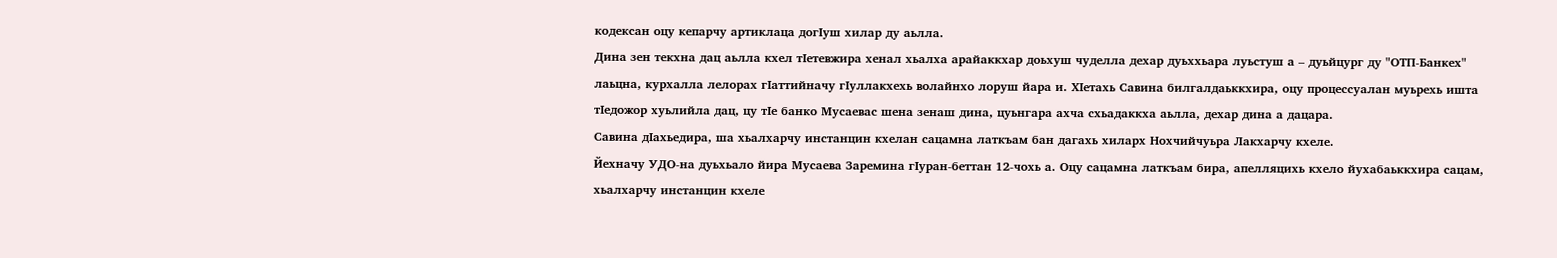кодексан оцу кепарчу артиклаца догIуш хилар ду аьлла.
Дина зен текхна дац аьлла кхел тIетевжира хенал хьалха арайаккхар доьхуш чуделла дехар дуьххьара луьстуш а – дуьйцург ду "ОТП-Банкех" лаьцна, курхалла лелорах гIаттийначу гIуллакхехь волайнхо лоруш йара и. ХIетахь Савина билгалдаьккхира, оцу процессуалан муьрехь ишта тIедожор хуьлийла дац, цу тIе банко Мусаевас шена зенаш дина, цуьнгара ахча схьадаккха аьлла, дехар дина а дацара.
Савина дIахьедира, ша хьалхарчу инстанцин кхелан сацамна латкъам бан дагахь хиларх Нохчийчуьра Лакхарчу кхеле.
Йехначу УДО-на дуьхьало йира Мусаева Заремина гIуран-беттан 12-чохь а. Оцу сацамна латкъам бира, апелляцихь кхело йухабаьккхира сацам, хьалхарчу инстанцин кхеле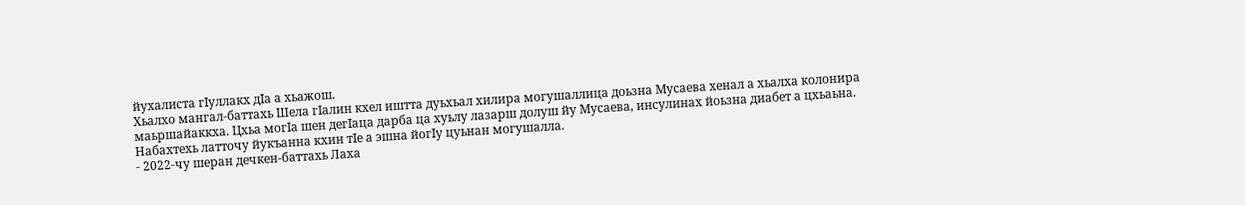йухалиста гIуллакх дIа а хьажош.
Хьалхо мангал-баттахь Шела гIалин кхел иштта дуьхьал хилира могушаллица доьзна Мусаева хенал а хьалха колонира маьршайаккха. Цхьа могIа шен дегIаца дарба ца хуьлу лазарш долуш йу Мусаева, инсулинах йоьзна диабет а цхьаьна. Набахтехь латточу йукъанна кхин тIе а эшна йогIу цуьнан могушалла.
- 2022-чу шеран дечкен-баттахь Лаха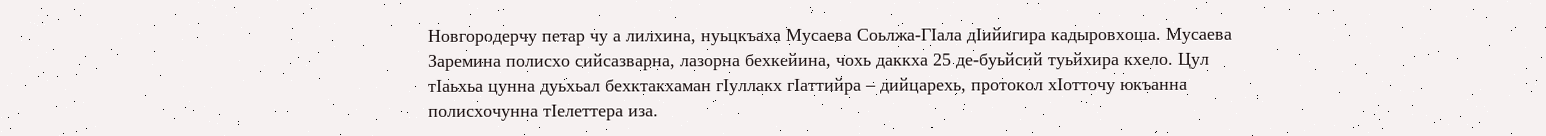Новгородерчу петар чу а лилхина, нуьцкъаха Мусаева Соьлжа-ГIала дIийигира кадыровхоша. Мусаева Заремина полисхо сийсазварна, лазорна бехкейина, чохь даккха 25 де-буьйсий туьйхира кхело. Цул тIаьхьа цунна дуьхьал бехктакхаман гIуллакх гIаттийра – дийцарехь, протокол хIотточу юкъанна полисхочунна тIелеттера иза.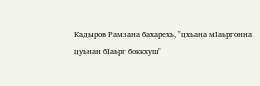Кадыров Рамзана бахарехь, "цхьана мIаьргонна цуьнан бIаьрг боккхуш"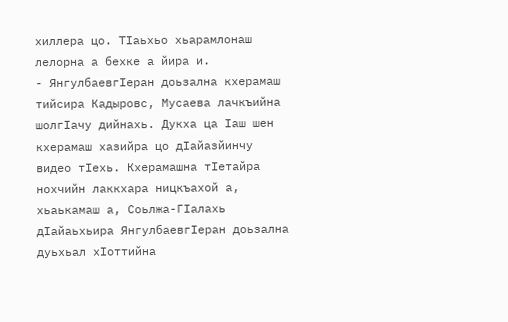хиллера цо. ТIаьхьо хьарамлонаш лелорна а бехке а йира и.
- ЯнгулбаевгIеран доьзална кхерамаш тийсира Кадыровс, Мусаева лачкъийна шолгIачу дийнахь. Дукха ца Iаш шен кхерамаш хазийра цо дIайазйинчу видео тIехь. Кхерамашна тIетайра нохчийн лаккхара ницкъахой а, хьаькамаш а, Соьлжа-ГIалахь дIайаьхьира ЯнгулбаевгIеран доьзална дуьхьал хIоттийна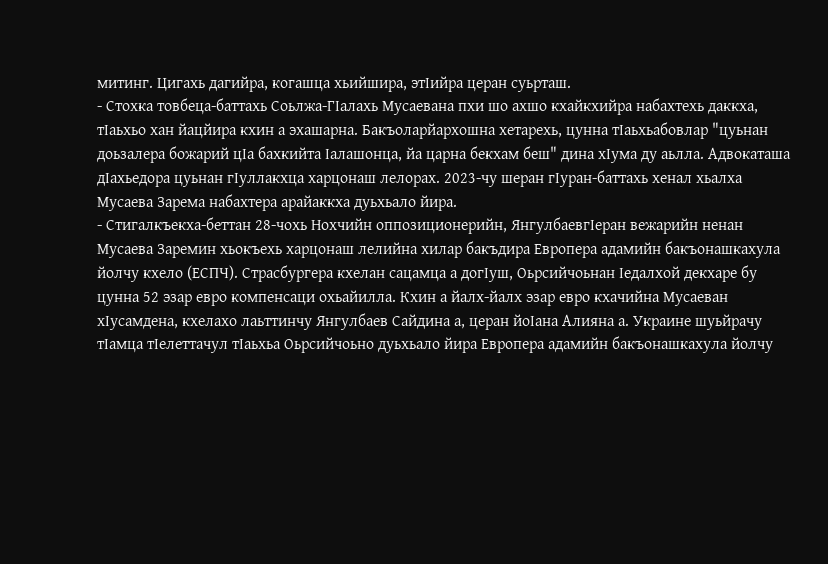митинг. Цигахь дагийра, когашца хьийшира, этIийра церан суьрташ.
- Стохка товбеца-баттахь Соьлжа-ГIалахь Мусаевана пхи шо ахшо кхайкхийра набахтехь даккха, тIаьхьо хан йацйира кхин а эхашарна. Бакъоларйархошна хетарехь, цунна тIаьхьабовлар "цуьнан доьзалера божарий цIа бахкийта Iалашонца, йа царна бекхам беш" дина хIума ду аьлла. Адвокаташа дIахьедора цуьнан гIуллакхца харцонаш лелорах. 2023-чу шеран гIуран-баттахь хенал хьалха Мусаева Зарема набахтера арайаккха дуьхьало йира.
- Стигалкъекха-беттан 28-чохь Нохчийн оппозиционерийн, ЯнгулбаевгIеран вежарийн ненан Мусаева Заремин хьокъехь харцонаш лелийна хилар бакъдира Европера адамийн бакъонашкахула йолчу кхело (ЕСПЧ). Страсбургера кхелан сацамца а догIуш, Оьрсийчоьнан Iедалхой декхаре бу цунна 52 эзар евро компенсаци охьайилла. Кхин а йалх-йалх эзар евро кхачийна Мусаеван хIусамдена, кхелахо лаьттинчу Янгулбаев Сайдина а, церан йоIана Алияна а. Украине шуьйрачу тIамца тIелеттачул тIаьхьа Оьрсийчоьно дуьхьало йира Европера адамийн бакъонашкахула йолчу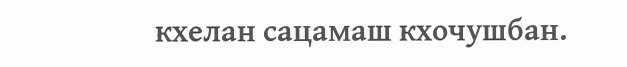кхелан сацамаш кхочушбан.